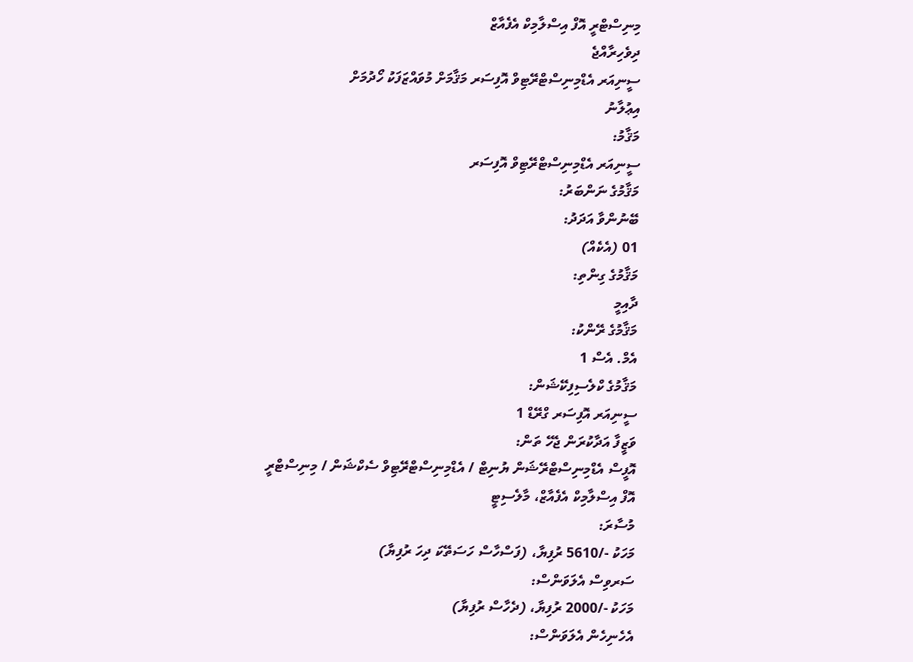މިނިސްޓްރީ އޮފް އިސްލާމިކް އެފެއާޒް
ދިވެހިރާއްޖެ
ސީނިއަރ އެޑްމިނިސްޓްރޭޓިވް އޮފިސަރ މަޤާމަށް މުވައްޒަފަކު ހޯދުމަށް
އިޢުލާނު
މަޤާމު:
ސީނިއަރ އެޑްމިނިސްޓްރޭޓިވް އޮފިސަރ
މަޤާމުގެ ނަންބަރު:
ބޭނުންވާ އަދަދު:
01 (އެކެއް)
މަޤާމުގެ ގިންތި:
ދާއިމީ
މަޤާމުގެ ރޭންކު:
އެމް. އެސް 1
މަޤާމުގެ ކްލެސިފިކޭޝަން:
ސީނިއަރ އޮފިސަރ ގްރޭޑް 1
ވަޒީފާ އަދާކުރަން ޖެހޭ ތަން:
އޮފީސް އެޑްމިނިސްޓްރޭޝަން ޔުނިޓް / އެޑްމިނިސްޓްރޭޓިވް ސެކްޝަން / މިނިސްޓްރީ އޮފް އިސްލާމިކް އެފެއާޒް، މާލެސިޓީ
މުސާރަ:
މަހަކު -/5610 ރުފިޔާ، (ފަސްހާސް ހަސަތޭކަ ދިހަ ރުފިޔާ)
ސަރވިސް އެލަވަންސް:
މަހަކު -/2000 ރުފިޔާ، (ދެހާސް ރުފިޔާ)
އެހެނިހެން އެލަވަންސް: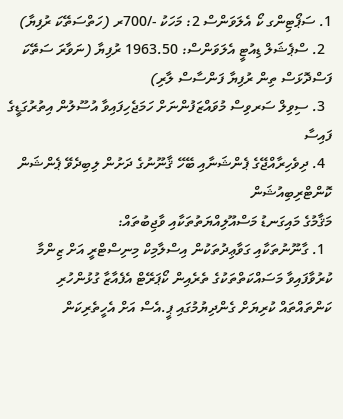1. ސަޕޯޓިންގ ކޯ އެލަވަންސް 2: މަހަކު -/700ރ (ހަތްސަތޭކަ ރުފިޔާ)
  2. ސްޕެޝަލް ޑިއުޓީ އެލަވަންސް: 1963.50 ރުފިޔާ (ނަވާރަ ސަތޭކަ ފަސްދޮޅަސް ތިން ރުފިޔާ ފަންސާސް ލާރި)
  3. ސިވިލް ސަރވިސް މުވައްޒަފުންނަށް ހަމަޖެހިފައިވާ އުސޫލުން އިތުރުގަޑީގެ ފައިސާ
  4. ދިވެހިރާއްޖޭގެ ޕެންޝަނާއި ބޭހޭ ޤާނޫނުގެ ދަށުން ލިބިދެވޭ ޕެންޝަން ކޮންޓްރިބިއުޝަން
މަޤާމުގެ މައިގަނޑު މަސްއޫލިއްޔަތުތަކާއި ވާޖިބުތައް:
  1. ގާނޫނުތަކާއި ގަވާޢިދުތަކުން އިސްލާމިކް މިނިސްޓްރީ އަށް ޒިންމާ ކުރުވާފައިވާ މަސައްކަތްތަކުގެ ތެރެއިން ކޯޕަރޭޓް އެފެއާޒާ ގުޅުންހުރި ކަންތައްތައް ކުރިޔަށް ގެންދިޔުމުގައި ޕީ.އެސް އަށް އެހީތެރިކަން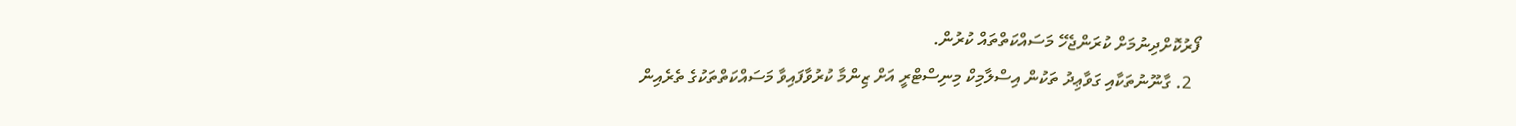ފޯރުކޮށްދިނުމަށް ކުރަންޖެހޭ މަސައްކަތްތައް ކުރުން.
  2. ގާނޫނުތަކާއި ގަވާޢިދު ތަކުން އިސްލާމިކް މިނިސްޓްރީ އަށް ޒިންމާ ކުރުވާފައިވާ މަސައްކަތްތަކުގެ ތެރެއިން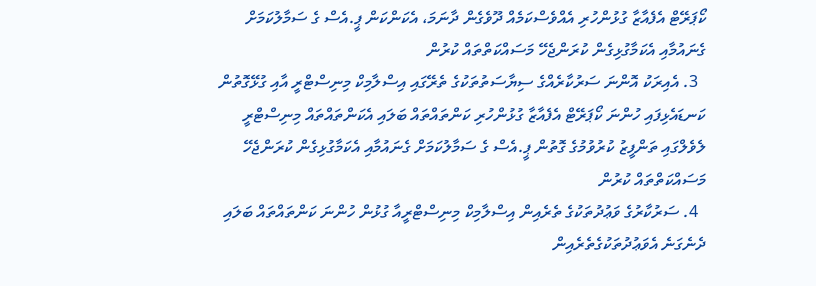ކޯޕަރޭޓް އެފެއާޒާ ގުޅުންހުރި އެއްވެސްކަމެއް ދޫވެގެން ދާނަމަ، އެކަންކަން ޕީ.އެސް ގެ ސަމާލުކަމަށް ގެނައުމާއި އެކަމާގުޅިގެން ކުރަންޖެހޭ މަސައްކަތްތައް ކުރުން
  3. އެއިރަކު އޮންނަ ސަރުކާރެއްގެ ސިޔާސަތުތަކުގެ ތެރޭގައި އިސްލާމިކް މިނިސްޓްރީ އާއި ގުޅޭގޮތުން ކަނޑައެޅިފައި ހުންނަ ކޯޕަރޭޓް އެފެއާޒާ ގުޅުންހުރި ކަންތައްތައް ބަލައި އެކަންތައްތައް މިނިސްޓްރީ ލެވެލްގައި ތަންފީޒު ކުރުވުމުގެ ގޮތުން ޕީ.އެސް ގެ ސަމާލުކަމަށް ގެނައުމާއި އެކަމާގުޅިގެން ކުރަންޖެހޭ މަސައްކަތްތައް ކުރުން
  4. ސަރުކާރުގެ ވަޢުދުތަކުގެ ތެރެއިން އިސްލާމިކް މިނިސްޓްރީއާ ގުޅުން ހުންނަ ކަންތައްތައް ބަލައި ދެނެގަނެ އެވަޢުދުތަކުގެތެރެއިން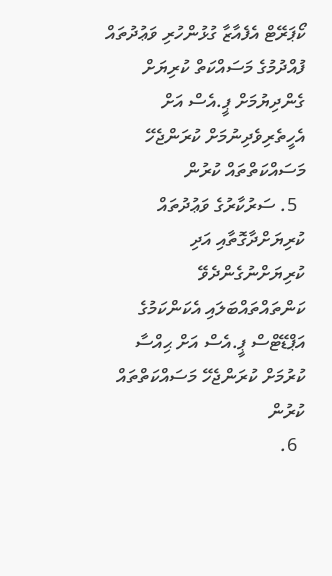ކޯޕަރޭޓް އެފެއާޒާ ގުޅުންހުރި ވަޢުދުތައް ފުއްދުމުގެ މަސައްކަތް ކުރިޔަށް ގެންދިޔުމަށް ޕީ.އެސް އަށް އެހީތެރިވެދިނުމަށް ކުރަންޖެހޭ މަސައްކަތްތައް ކުރުން
  5. ސަރުކާރުގެ ވަޢުދުތައް ކުރިޔަށްދާގޮތާއި އަދި ކުރިޔަށްނުގެންދެވޭ ކަންތައްތައްބަލައި އެކަންކަމުގެ އަޕްޑޭޓްސް ޕީ.އެސް އަށް ޙިއްސާ ކުރުމަށް ކުރަންޖެހޭ މަސައްކަތްތައް ކުރުން
  6.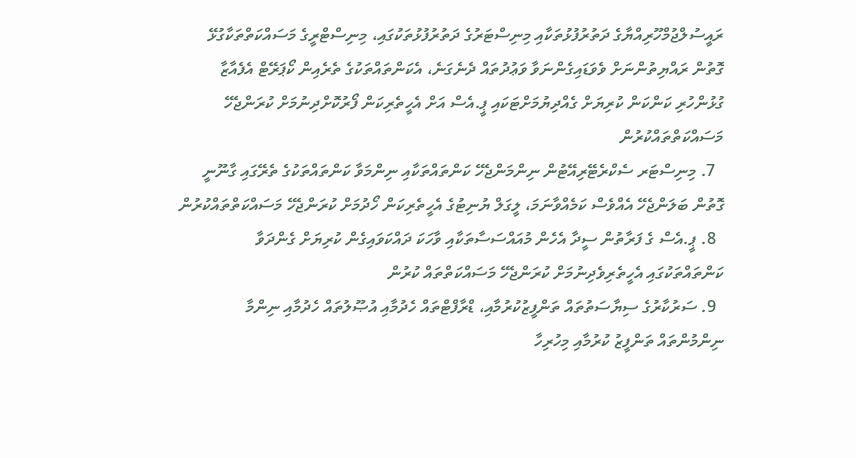ރައީސުލްޖުމްހޫރިއްޔާގެ ދަތުރުފުޅުތަކާއި މިނިސްޓަރުގެ ދަތުރުފުޅުތަކުގައި، މިނިސްޓްރީގެ މަސައްކަތްތަކާގުޅޭ ގޮތުން ރައްޔިތުންނަށް ވެވަޑައިގެންނަވާ ވަޢުދުތައް ދެނެގަނެ، އެކަންތައްތަކުގެ ތެރެއިން ކޯޕަރޭޓް އެފެއާޒާ ގުޅުންހުރި ކަންކަން ކުރިޔަށް ގެއްދިޔުމަށްޓަކައި ޕީ.އެސް އަށް އެހީތެރިކަން ފޯރުކޮށްދިނުމަށް ކުރަންޖެހޭ މަސައްކަތްތައްކުރުން
  7. މިނިސްޓަރ ސެކްރެޓޭރިއޭޓުން ނިންމަންޖެހޭ ކަންތައްތަކާއި ނިންމަވާ ކަންތައްތަކުގެ ތެރޭގައި ގާނޫނީ ގޮތުން ބަލަންޖެހޭ އެއްވެސް ކަމެއްވާނަމަ، ލީގަލް ޔުނިޓުގެ އެހީތެރިކަން ހޯދުމަށް ކުރަންޖެހޭ މަސައްކަތްތައްކުރުން
  8. ޕީ.އެސް ގެ ފަރާތުން ސީދާ އެހެން މުއައްސަސާތަކާއި ވާހަކަ ދައްކަވައިގެން ކުރިޔަށް ގެންދަވާ ކަންތައްތަކުގައި އެހީތެރިވެދިނުމަށް ކުރަންޖެހޭ މަސައްކަތްތައް ކުރުން
  9. ސަރުކާރުގެ ސިޔާސަތުތައް ތަންފީޒުކުރުމާއި، ޑްރާފްޓްތައް ހެދުމާއި އުޞޫލުތައް ހެދުމާއި ނިންމާ ނިންމުންތައް ތަންފީޒު ކުރުމާއި މިހުރިހާ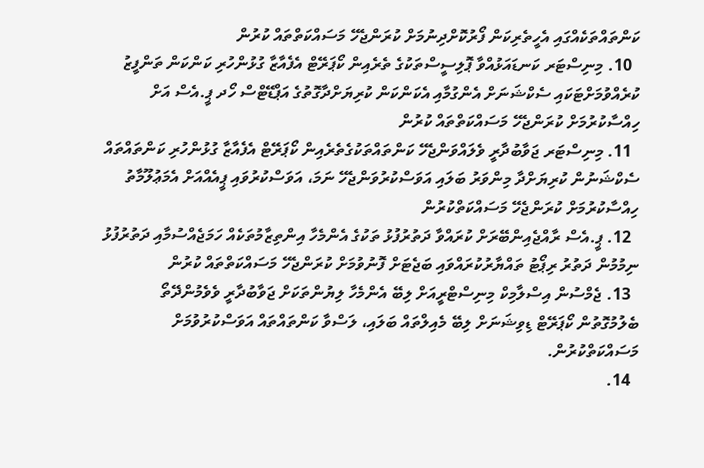ކަންތައްތަކެއްގައި އެހީތެރިކަން ފޯރުކޮށްދިނުމަށް ކުރަންޖެހޭ މަސައްކަތްތައް ކުރުން
  10. މިނިސްޓަރ ކަނޑައަޅުއްވާ ޕޮލިސީސްތަކުގެ ތެރެއިން ކޯޕަރޭޓް އެފެއާޒާ ގުޅުންހުރި ކަންކަން ތަންފީޒު ކުރެއްވުމަށްޓަކައި ސެކްޝަނަށް އެންގުމާއި އެކަންކަން ކުރިޔަށްދާގޮތުގެ އަޕްޑޭޓްސް ހޯދ ޕީ.އެސް އަށް ހިއްސާކުރުމަށް ކުރަންޖެހޭ މަސައްކަތްތައް ކުރުން
  11. މިނިސްޓަރ ޖަވާބުދާރީ ވެލައްވަންޖެހޭ ކަންތައްތަކުގެތެރެއިން ކޯޕަރޭޓް އެފެއާޒާ ގުޅުންހުރި ކަންތައްތައް ސެކްޝަނުން ކުރިޔަށްދާ މިންވަރު ބަލައި އަވަސްކުރުވަންޖެހޭ ނަމަ، އަވަސްކުރުވައި ޕީއެއްއަށް އެމަޢުލޫމާތު ހިއްސާކުރުމަށް ކުރަންޖެހޭ މަސައްކަތްކުރުން
  12. ޕީ.އެސް ރާއްޖެއިންބޭރަށް ކުރައްވާ ދަތުރުފުޅު ތަކުގެ އެންމެހާ އިންތިޒާމުތަކެއް ހަމަޖެއްސުމާއި ދަތުރުފުޅު ނިމުމުން ދަތުރު ރިޕޯޓު ތައްޔާރުކުރައްވައި ބަޖެޓަށް ފޮނުވުމަށް ކުރަންޖެހޭ މަސައްކަތްތައް ކުރުން
  13. ޖެމްސުން އިސްލާމިކް މިނިސްޓްރީއަށް ލިބޭ އެންމެހާ ލިޔުންތަކަށް ޖަވާބުދާރީ ވެވެމުންދޭތޯ ބެލުމުގޮތުން ކޯޕަރޭޓް ޑިވިޝަނަށް ލިބޭ މެއިލްތައް ބަލައި، ލަސްވާ ކަންތައްތައް އަވަސްކުރުވުމަށް މަސައްކަތްކުރުން.
  14.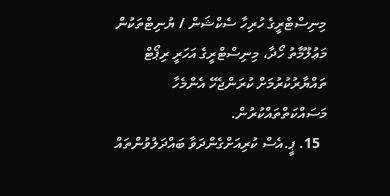މިނިސްޓްރީގެ ހުރިހާ ސެކްޝަން / ޔުނިޓްތަކުން މަޢުލޫމާތު ހޯދާ، މިނިސްޓްރީގެ އަހަރީ ރިޕޯޓް ތައްޔާރުކުރުމަށް ކުރަންޖެހޭ އެންމެހާ މަސައްކަތްތައްކުރުން.
  15. ޕީ.އެސް ކުރިއަށްގެންދަވާ ބައްދަލުވުންތައް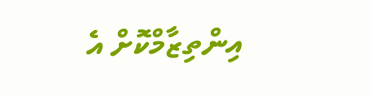އިންތިޒާމްކޮށް އެ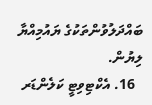ބައްދަލުވުންތަކުގެ ޔައުމިއްޔާ ލިޔުން.
  16. އެކްޓިވިޓީ ކަލެންޑަރ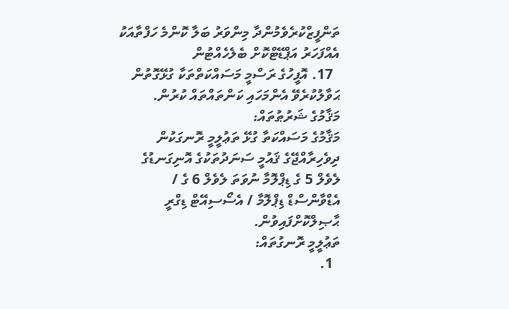ތަންފީޒްކުރެވެމުންދާ މިންވަރު ބަލާ ކޮންމެ ހަފްތާއަކު އެއްފަހަރު އަޕްޑޭޓްކޮށް ބެލެހެއްޓުން
  17. އޮފީހުގެ ރަސްމީ މަސައްކަތްތަކާ ގުޅޭގޮތުން ޙަވާލުކުރެވޭ އެންމަހައި ކަންތައްތައް ކުރުން.
މަޤާމުގެ ޝަރުޠުތައް:
މަޤާމުގެ މަސައްކަތާ ގުޅޭ ތަޢުލީމީ ރޮނގަކުން ދިވެހިރާއްޖޭގެ ޤައުމީ ސަނަދުތަކުގެ އޮނިގަނޑުގެ ލެވެލް 5 ގެ ޑިޕްލޮމާ ނުވަތަ ލެވެލް 6 ގެ / އެޑްވާންސްޑް ޑިޕްލޮމާ / އެސޯސިއޭޓް ޑިގްރީ ޙާޞިލްކޮށްފައިވުން.
ތަޢުލީމީ ރޮނގުތައް:
  1.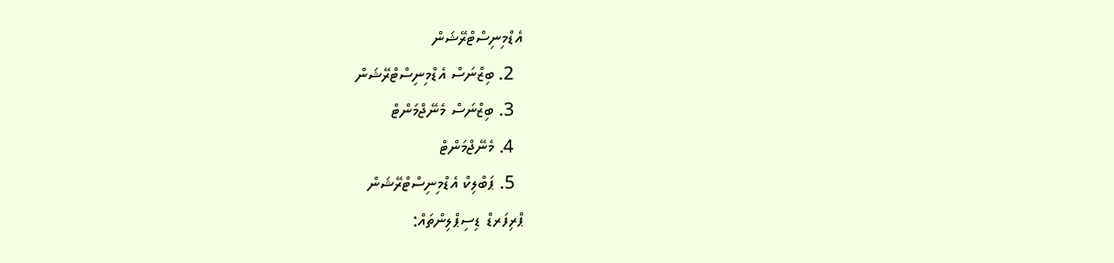އެޑްމިނިސްޓްރޭޝަން
  2. ބިޒްނަސް އެޑްމިނިސްޓްރޭޝަން
  3. ބިޒްނަސް މެނޭޖްމަންޓް
  4. މެނޭޖްމަންޓް
  5. ޕަބްލިކް އެޑްމިނިސްޓްރޭޝަން
ޕްރިފަރޑް ޑިސިޕްލިންތައް: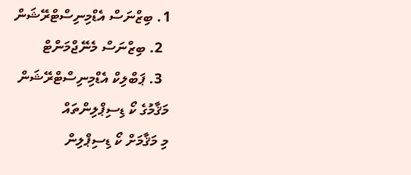1. ބިޒްނަސް އެޑްމިނިސްޓްރޭޝަން
  2. ބިޒްނަސް މެނޭޖްމަންޓް
  3. ޕަބްލިކް އެޑްމިނިސްޓްރޭޝަން
މަޤާމުގެ ކޯ ޑިސިޕްލިންތައް
މި މަޤާމަށް ކޯ ޑިސިޕްލިން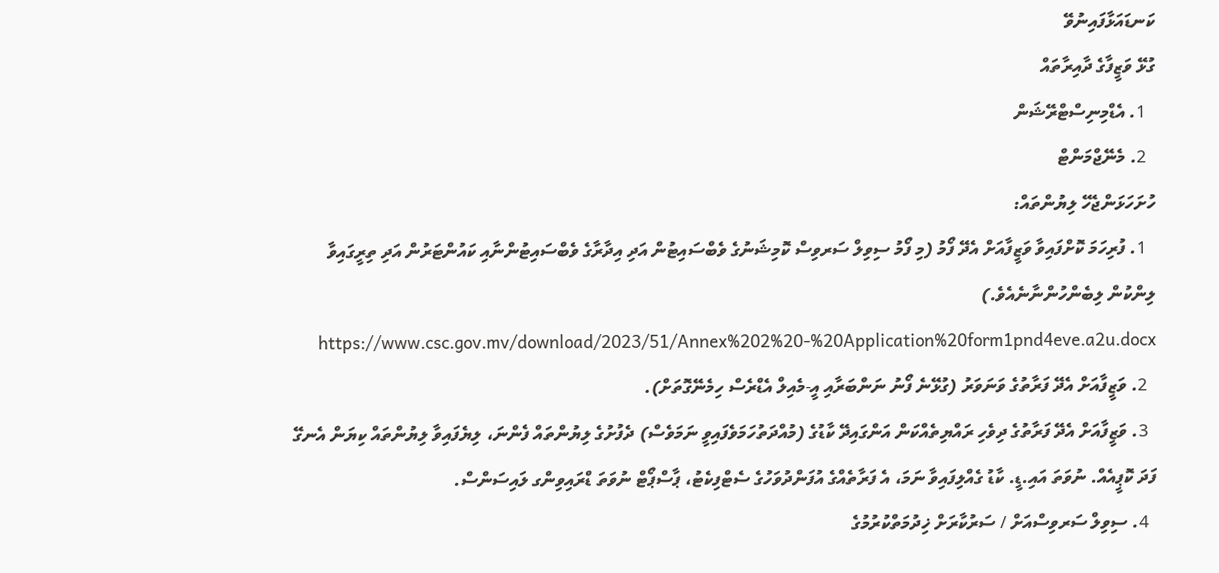ކަނޑައަޅާފައިނުވޭ
ގުޅޭ ވަޒީފާގެ ދާއިރާތައް
  1. އެޑްމިނިސްޓްރޭޝަން
  2. މެނޭޖްމަންޓް
ހުށަހަޅަންޖެހޭ ލިޔުންތައް:
  1. ފުރިހަމަ ކޮށްފައިވާ ވަޒީފާއަށް އެދޭ ފޯމު (މި ފޯމު ސިވިލް ސަރވިސް ކޮމިޝަނުގެ ވެބްސައިޓުން އަދި އިދާރާގެ ވެބްސައިޓުންނާއި ކައުންޓަރުން އަދި ތިރީގައިވާ ލިންކުން ލިބެންހުންނާނެއެވެ.)  https://www.csc.gov.mv/download/2023/51/Annex%202%20-%20Application%20form1pnd4eve.a2u.docx
  2. ވަޒީފާއަށް އެދޭ ފަރާތުގެ ވަނަވަރު (ގުޅޭނެ ފޯނު ނަންބަރާއި އީ-މެއިލް އެޑްރެސް ހިމެނޭގޮތަށް).
  3. ވަޒީފާއަށް އެދޭ ފަރާތުގެ ދިވެހި ރައްޔިތެއްކަން އަންގައިދޭ ކާޑުގެ (މުއްދަތުހަމަވެފައިވީ ނަމަވެސް) ދެފުށުގެ ލިޔުންތައް ފެންނަ، ލިޔެފައިވާ ލިޔުންތައް ކިޔަން އެނގޭ ފަދަ ކޮޕީއެއް. ނުވަތަ އައި.ޑީ. ކާޑު ގެއްލިފައިވާ ނަމަ، އެ ފަރާތެއްގެ އުފަންދުވަހުގެ ސެޓްފިކެޓު، ޕާސްޕޯޓް ނުވަތަ ޑްރައިވިންގ ލައިސަންސް.
  4. ސިވިލް ސަރވިސްއަށް / ސަރުކާރަށް ޚިދުމަތްކުރުމުގެ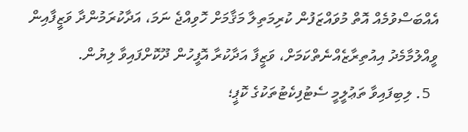އެއްބަސްވުމެއް އޮތް މުވައްޒަފުން ކުރިމަތިލާ މަޤާމަށް ހޮވިއްޖެ ނަމަ، އަދާކުރަމުންދާ ވަޒީފާއިން ވީއްލުމާމެދު އިއުތިރާޒެއްނެތްކަމަށް، ވަޒީފާ އަދާކުރާ އޮފީހުން ދޫކޮށްފައިވާ ލިޔުން.
  5. ލިބިފައިވާ ތަޢުލީމީ ސެޓުފިކެޓުތަކުގެ ކޮޕީ؛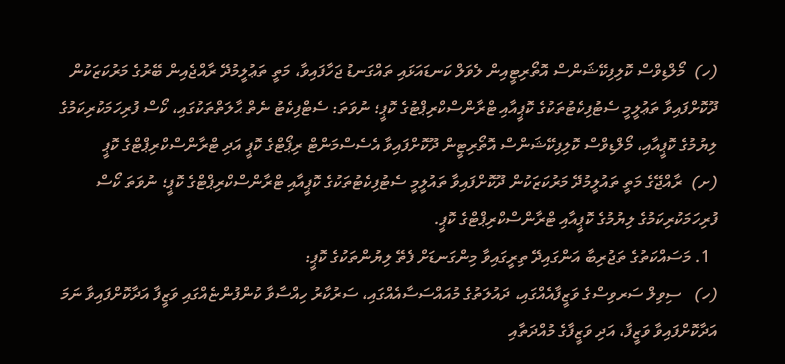(ހ)  މޯލްޑިވްސް ކޮލިފިކޭޝަންސް އޮތޯރިޓީއިން ލެވަލް ކަނޑައަޅައި ތައްގަނޑު ޖަހާފައިވާ، މަތީ ތަޢުލީމުދޭ ރާއްޖެއިން ބޭރުގެ މަރުކަޒަކުން ދޫކޮށްފައިވާ ތަޢުލީމީ ސެޓުފިކެޓުތަކުގެ ކޮޕީއާއި ޓްރާންސްކްރިޕްޓުގެ ކޮޕީ؛ ނުވަތަ: ސެޓްފިކެޓު ނެތް ޙާލަތްތަކުގައި، ކޯސް ފުރިހަމަކުރިކަމުގެ ލިޔުމުގެ ކޮޕީއާއި، މޯލްޑިވްސް ކޮލިފިކޭޝަންސް އޮތޯރިޓީން ދޫކޮށްފައިވާ އެސެސްމަންޓް ރިޕޯޓްގެ ކޮޕީ އަދި ޓްރާންސްކްރިޕްޓްގެ ކޮޕީ
(ށ)  ރާއްޖޭގެ މަތީ ތައުލީމުދޭ މަރުކަޒަކުން ދޫކޮށްފައިވާ ތައުލީމީ ސެޓުފިކެޓުތަކުގެ ކޮޕީއާއި ޓްރާންސްކްރިޕްޓްގެ ކޮޕީ؛ ނުވަތަ ކޯސް ފުރިހަމަކުރިކަމުގެ ލިޔުމުގެ ކޮޕީއާއި ޓްރާންސްކްރިޕްޓްގެ ކޮޕީ.
  1. މަސައްކަތުގެ ތަޖުރިބާ އަންގައިދޭ ތިރީގައިވާ މިންގަނޑަށް ފެތޭ ލިޔުންތަކުގެ ކޮޕީ:
(ހ)   ސިވިލް ސަރވިސްގެ ވަޒީފާއެއްގައި، ދައުލަތުގެ މުއައްސަސާއެއްގައި، ސަރުކާރު ހިއްސާވާ ކުންފުންޏެއްގައި ވަޒީފާ އަދާކޮށްފައިވާ ނަމަ އަދާކޮށްފައިވާ ވަޒީފާ، އަދި ވަޒީފާގެ މުއްދަތާއި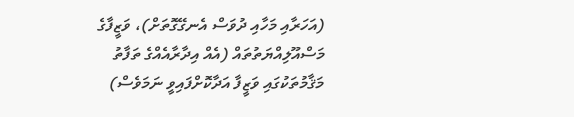(އަހަރާއި މަހާއި ދުވަސް އެނގޭގޮތަށް)، ވަޒީފާގެ މަސްއޫލިއްޔަތުތައް (އެއް އިދާރާއެއްގެ ތަފާތު މަޤާމުތަކުގައި ވަޒީފާ އަދާކޮށްފައިވީ ނަމަވެސް)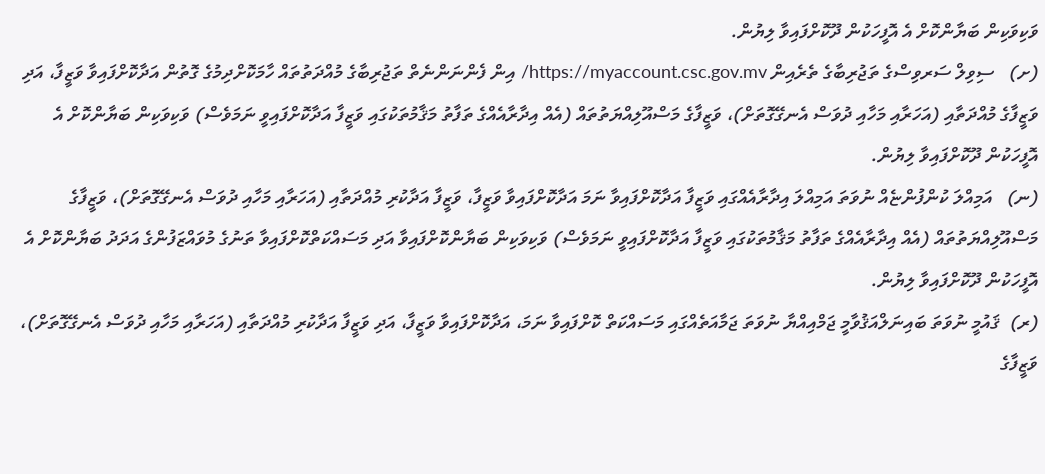ވަކިވަކިން ބަޔާންކޮށް އެ އޮފީހަކުން ދޫކޮށްފައިވާ ލިޔުން.
(ށ)   ސިވިލް ސަރވިސްގެ ތަޖުރިބާގެ ތެރެއިން https://myaccount.csc.gov.mv/ އިން ފެންނަންނެތް ތަޖުރިބާގެ މުއްދަތުތައް ހާމަކޮށްދިމުގެ ގޮތުން އަދާކޮށްފައިވާ ވަޒީފާ، އަދި ވަޒީފާގެ މުއްދަތާއި (އަހަރާއި މަހާއި ދުވަސް އެނގޭގޮތަށް)، ވަޒީފާގެ މަސްއޫލިއްޔަތުތައް (އެއް އިދާރާއެއްގެ ތަފާތު މަޤާމުތަކުގައި ވަޒީފާ އަދާކޮށްފައިވީ ނަމަވެސް) ވަކިވަކިން ބަޔާންކޮށް އެ އޮފީހަކުން ދޫކޮށްފައިވާ ލިޔުން.
(ނ)   އަމިއްލަ ކުންފުންޏެއް ނުވަތަ އަމިއްލަ އިދާރާއެއްގައި ވަޒީފާ އަދާކޮށްފައިވާ ނަމަ އަދާކޮށްފައިވާ ވަޒީފާ، ވަޒީފާ އަދާކުރި މުއްދަތާއި (އަހަރާއި މަހާއި ދުވަސް އެނގޭގޮތަށް)، ވަޒީފާގެ މަސްއޫލިއްޔަތުތައް (އެއް އިދާރާއެއްގެ ތަފާތު މަޤާމުތަކުގައި ވަޒީފާ އަދާކޮށްފައިވީ ނަމަވެސް) ވަކިވަކިން ބަޔާންކޮށްފައިވާ އަދި މަސައްކަތްކޮށްފައިވާ ތަނުގެ މުވައްޒަފުންގެ އަދަދު ބަޔާންކޮށް އެ އޮފީހަކުން ދޫކޮށްފައިވާ ލިޔުން.
(ރ)  ޤައުމީ ނުވަތަ ބައިނަލްއަޤުވާމީ ޖަމްއިއްޔާ ނުވަތަ ޖަމާއަތެއްގައި މަސައްކަތް ކޮށްފައިވާ ނަމަ، އަދާކޮށްފައިވާ ވަޒީފާ، އަދި ވަޒީފާ އަދާކުރި މުއްދަތާއި (އަހަރާއި މަހާއި ދުވަސް އެނގޭގޮތަށް)، ވަޒީފާގެ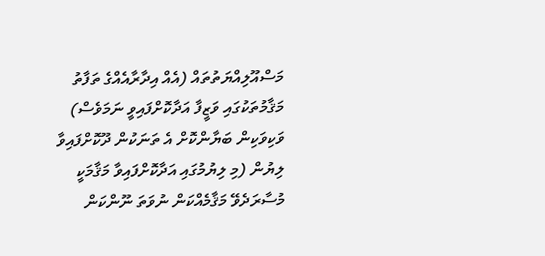މަސްއޫލިއްޔަތުތައް (އެއް އިދާރާއެއްގެ ތަފާތު މަޤާމުތަކުގައި ވަޒީފާ އަދާކޮށްފައިވީ ނަމަވެސް) ވަކިވަކިން ބަޔާންކޮށް އެ ތަނަކުން ދޫކޮށްފައިވާ ލިޔުން (މި ލިޔުމުގައި އަދާކޮށްފައިވާ މަޤާމަކީ މުސާރަދެވޭ މަޤާމެއްކަން ނުވަތަ ނޫންކަން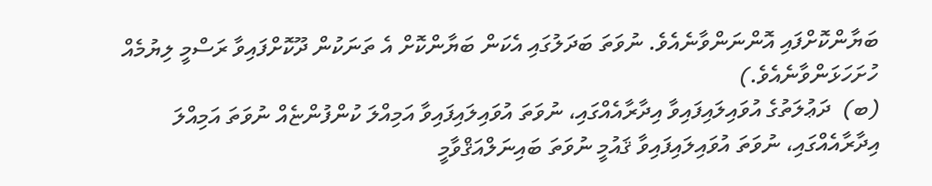ބަޔާންކޮށްފައި އޮންނަންވާނެއެވެ. ނުވަތަ ބަދަލުގައި އެކަން ބަޔާންކޮށް އެ ތަނަކުން ދޫކޮށްފައިވާ ރަސްމީ ލިޔުމެއް ހުށަހަޅަންވާނެއެވެ.)
(ބ)  ދަޢުލަތުގެ އުވައިލައިފައިވާ އިދާރާއެއްގައި، ނުވަތަ އުވައިލައިފައިވާ އަމިއްލަ ކުންފުންޏެއް ނުވަތަ އަމިއްލަ އިދާރާއެއްގައި، ނުވަތަ އުވައިލައިފައިވާ ޤައުމީ ނުވަތަ ބައިނަލްއަޤްވާމީ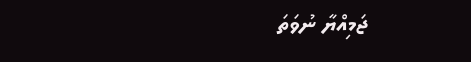ޖަމިއްޔާ ނުވަތަ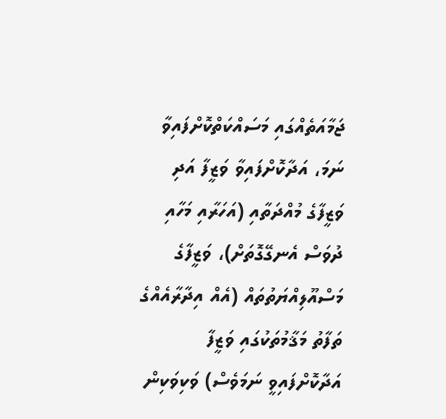ޖަމާއަތެއްގައި މަސައްކަތްކޮށްފައިވާ ނަމަ، އަދާކޮށްފައިވާ ވަޒީފާ އަދި ވަޒީފާގެ މުއްދަތާއި (އަހަރާއި މަހާއި ދުވަސް އެނގޭގޮތަށް)، ވަޒީފާގެ މަސްއޫލިއްޔަތުތައް (އެއް އިދާރާއެއްގެ ތަފާތު މަޤާމުތަކުގައި ވަޒީފާ އަދާކޮށްފައިވީ ނަމަވެސް) ވަކިވަކިން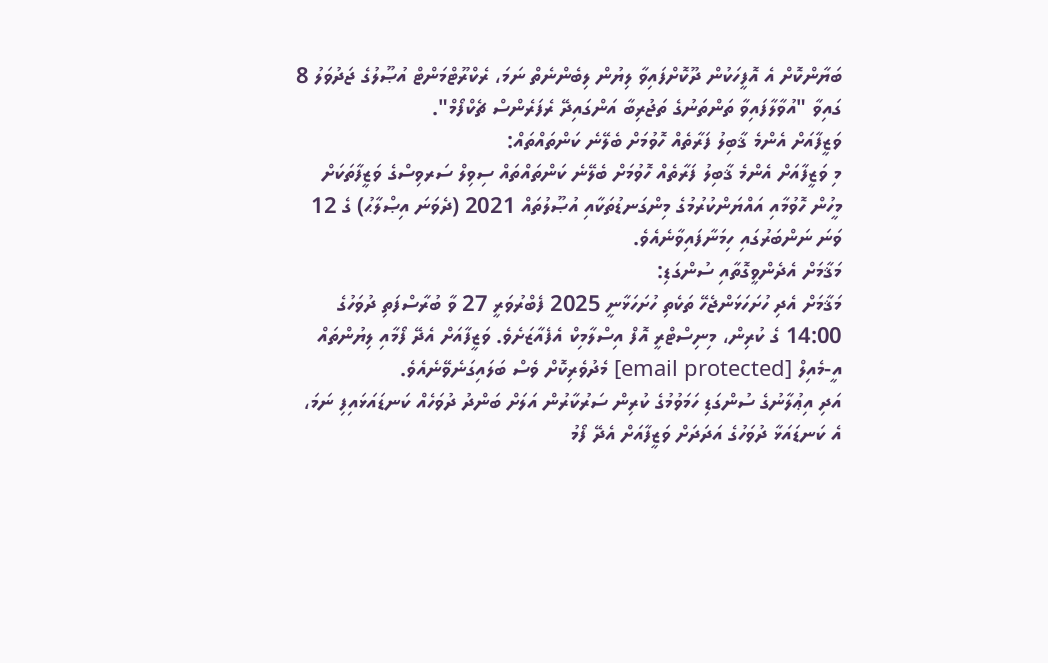ބަޔާންކޮށް އެ އޮފީހަކުން ދޫކޮށްފައިވާ ލިޔުން ލިބެންނެތް ނަމަ، ރެކްރޫޓްމަންޓް އުޞޫލުގެ ޖަދުވަލު 8 ގައިވާ "އުވާލާފައިވާ ތަންތަނުގެ ތަޖުރިބާ އަންގައިދޭ ރެފަރެންސް ޗެކްފޯމް".
ވަޒީފާއަށް އެންމެ ޤާބިލު ފަރާތެއް ހޮވުމަށް ބެލޭނެ ކަންތައްތައް:
މި ވަޒީފާއަށް އެންމެ ޤާބިލު ފަރާތެއް ހޮވުމަށް ބެލޭނެ ކަންތައްތައް ސިވިލް ސަރވިސްގެ ވަޒީފާތަކަށް މީހުން ހޮވުމާއި އައްޔަންކުރުމުގެ މިންގަނޑުތަކާއި އުޞޫލުތައް 2021 (ދެވަނަ އިޞްލާޙު) ގެ 12 ވަނަ ނަންބަރުގައި ހިމަނާފައިވާނެއެވެ.
މަޤާމަށް އެދެންވީގޮތާއި ސުންގަޑި:
މަޤާމަށް އެދި ހުށަހަޅަންޖެހޭ ތަކެތި ހުށަހަޅާނީ 2025 ފެބްރުވަރީ 27 ވާ ބުރާސްފަތި ދުވަހުގެ 14:00 ގެ ކުރިން، މިނިސްޓްރީ އޮފް އިސްލާމިކް އެފެއާޒަށެވެ. ވަޒީފާއަށް އެދޭ ފޯމާއި ލިޔުންތައް އީ-މެއިލް [email protected] މެދުވެރިކޮށް ވެސް ބަލައިގަނެވޭނެއެވެ.
އަދި އިޢުލާނުގެ ސުންގަޑި ހަމަވުމުގެ ކުރިން ސަރުކާރުން އަލަށް ބަންދު ދުވަހެއް ކަނޑައަޅައިފި ނަމަ، އެ ކަނޑައަޅާ ދުވަހުގެ އަދަދަށް ވަޒީފާއަށް އެދޭ ފޯމު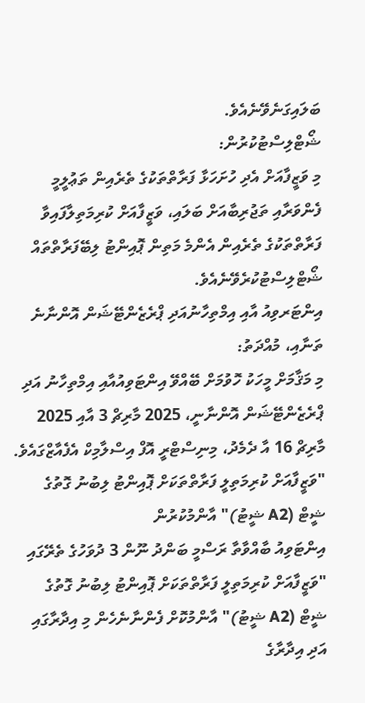ބަލައިގަނެވޭނެއެވެ.
ޝޯޓްލިސްޓުކުރުން:
މި ވަޒީފާއަށް އެދި ހުށަހަޅާ ފަރާތްތަކުގެ ތެރެއިން ތަޢުލީމީ ފެންވަރާއި ތަޖުރިބާއަށް ބަލައި، ވަޒީފާއަށް ކުރިމަތިލާފައިވާ ފަރާތްތަކުގެ ތެރެއިން އެންމެ މަތިން ޕޮއިންޓު ލިބޭފަރާތްތައް ޝޯޓްލިސްޓުކުރެވޭނެއެވެ.
އިންޓަރވިއު އާއި އިމްތިހާނުއަދި ޕްރެޒެންޓޭޝަން އޮންނާނެ ތަނާއި، މުއްދަތު:
މި މަޤާމަށް މީހަކު ހޮވުމަށް ބޭއްވޭ އިންޓަވިއުއާއި އިމްތިހާނު އަދި ޕްރެޒެންޓޭޝަން އޮންނާނީ، 2025 މާރިޗް 3 އާއި 2025 މާރިޗް 16 އާ ދެމެދު، މިނިސްޓްރީ އޮފް އިސްލާމިކް އެފެއާޒްގައެވެ.
"ވަޒީފާއަށް ކުރިމަތިލީ ފަރާތްތަކަށް ޕޮއިންޓު ލިބުނު ގޮތުގެ ޝީޓް (A2 ޝީޓު)" އާންމުކުރުން
އިންޓަވިއު ބާއްވާތާ ރަސްމީ ބަންދު ނޫން 3 ދުވަހުގެ ތެރޭގައި "ވަޒީފާއަށް ކުރިމަތިލީ ފަރާތްތަކަށް ޕޮއިންޓު ލިބުނު ގޮތުގެ ޝީޓް (A2 ޝީޓު)" އާންމުކޮށް ފެންނާނެހެން މި އިދާރާގައި އަދި އިދާރާގެ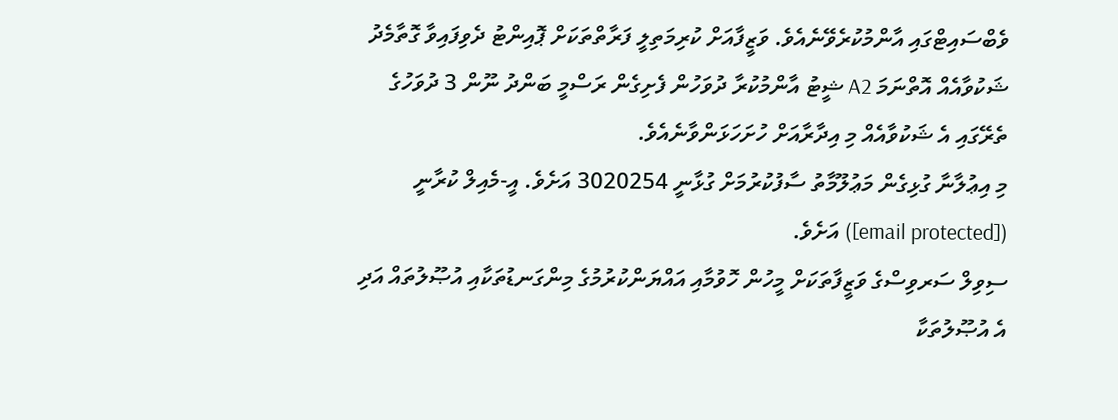ވެބްސައިޓްގައި އާންމުކުރެވޭނެއެވެ. ވަޒީފާއަށް ކުރިމަތިލީ ފަރާތްތަކަށް ޕޮއިންޓު ދެވިފައިވާ ގޮތާމެދު ޝަކުވާއެއް އޮތްނަމަ A2 ޝީޓު އާންމުކުރާ ދުވަހުން ފެށިގެން ރަސްމީ ބަންދު ނޫން 3 ދުވަހުގެ ތެރޭގައި އެ ޝަކުވާއެއް މި އިދާރާއަށް ހުށަހަޅަންވާނެއެވެ.
މި އިޢުލާނާ ގުޅިގެން މަޢުލޫމާތު ސާފުކުރުމަށް ގުޅާނީ 3020254 އަށެވެ. އީ-މެއިލް ކުރާނީ ([email protected]) އަށެވެ.
ސިވިލް ސަރވިސްގެ ވަޒީފާތަކަށް މީހުން ހޮވުމާއި އައްޔަންކުރުމުގެ މިންގަނޑުތަކާއި އުޞޫލުތައް އަދި އެ އުޞޫލުތަކާ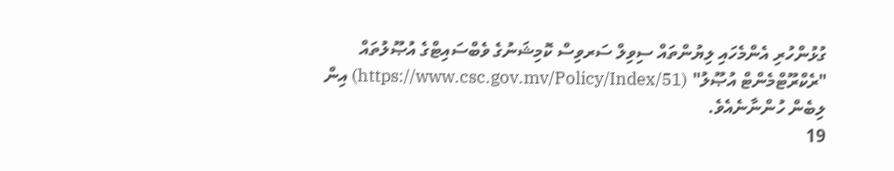ގުޅުންހުރި އެންމެހައި ލިޔުންތައް ސިވިލް ސަރވިސް ކޮމިޝަނުގެ ވެބްސައިޓްގެ އުޞޫލުތައް "ރެކްރޫޓްމެންޓް އުޞޫލު" (https://www.csc.gov.mv/Policy/Index/51) އިން ލިބެން ހުންނާނެއެވެ.
19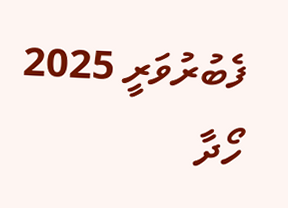ފެބުރުވަރީ 2025
ހޯދާ